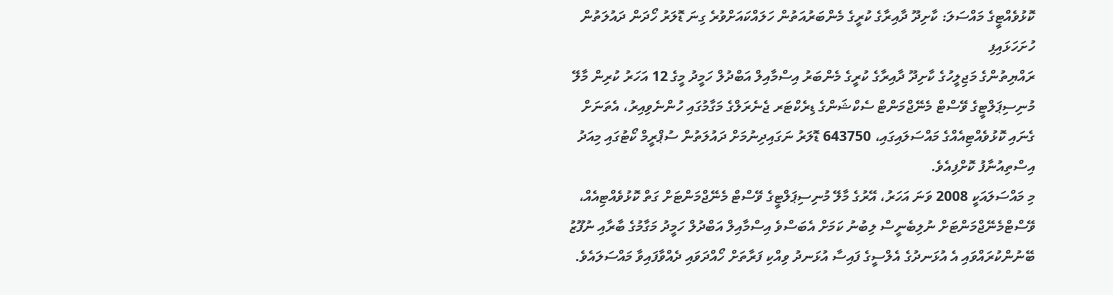ކޮޅުވެއްޓީގެ މައްސަލަ: ކާށިދޫ ދާއިރާގެ ކުރީގެ މެންބަރުއަތުން ހަލައްކައަށްވުރެ ގިނަ ޑޮލަރު ހޯދަން ދައުލަތުން ހުށަހަޅައިފި
ރައްޔިތުންގެ މަޖިލީހުގެ ކާށިދޫ ދާއިރާގެ ކުރީގެ މެންބަރު އިސްމާއިލް އަބްދުލް ހަމީދު މީގެ 12 އަހަރު ކުރިން މާލޭ މުނިސިޕަލްޓީގެ ވޭސްޓް މެނޭޖްމަންޓް ސެކްޝަންގެ ޑިރެކްޓަރ ޖެނެރަލްގެ މަގާމުގައި ހުންނެވިއިރު، އެތަނަށް ގެނައި ކޮޅުވެއްޓިއެއްގެ މައްސަލައިގައި، 643750 ޑޮލަރު ނަގައިދިނުމަށް ދައުލަތުން ސުޕްރީމް ކޯޓުގައި މިއަދު އިސްތިއުނާފު ކޮށްފިއެވެ.
މި މައްސަލައަކީ 2008 ވަނަ އަހަރު، އޭރުގެ މާލޭ މުނިސިޕަލްޓީގެ ވޭސްޓް މެނޭޖްމަންޓަށް ގަތް ކޮޅުވެއްޓިއެއް، ވޭސްޓްމެނޭޖްމަންޓަށް ނުލިބެނީސް ލިބުނު ކަމަށް އެބަސްވެ އިސްމާއިލް އަބްދުލް ހަމީދު މަގާމުގެ ބާރާއި ނުފޫޒު ބޭނުންކުރައްވައި އެ އުޅަނދުގެ އެލްސީގެ ފައިސާ އުޅަނދު ވިއްކި ފަރާތަށް ހޯއްދަވައި ދެއްވާފައިވާ މައްސަލައެވެ.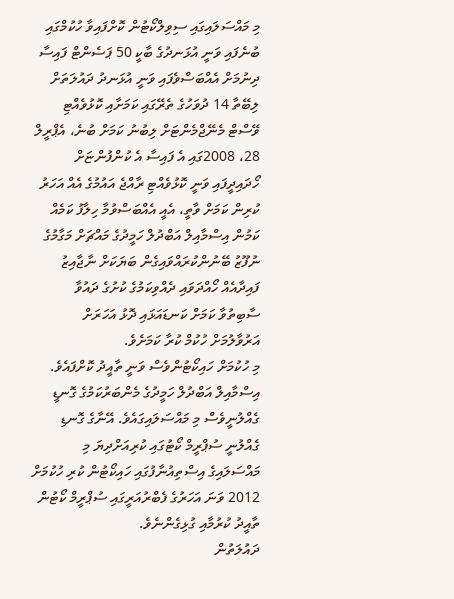މި މައްސަލައިގައި ސިވިލްކޯޓުން ކޮށްފައިވާ ހުކުމްގައި ބުނެފައި ވަނީ އުޅަނދުގެ ބާކީ 50 ޕަސެންޓް ފައިސާ ދިނުމަށް އެއްބަސްވެފައި ވަނީ އުޅަނދު ދައުލަތަށް ލިބޭތާ 14 ދުވަހުގެ ތެރޭގައި ކަމަށާއި ކޮޅުވެއްޓި ވޭސްޓް މެނޭޖްމެންޓަށް ލިބުނު ކަމަށް ބުނެ، އެޕްރީލް 28، 2008ގައި އެ ފައިސާ އެ ކުންފުންޏަށް ހޯދައިދީފައި ވަނީ ކޮޅުވެއްޓި ރާއްޖެ އައުމުގެ އެއް އަހަރު ކުރިން ކަމަށް ވާތީ، އެއީ އެއްބަސްވުމާ ހިލާފު ކަމެއް ކަމުން އިސްމާއިލް އަބްދުލް ހަމީދުގެ މައްޗަށް މަގާމުގެ ނުފޫޒު ބޭނުންކުރައްވައިގެން ބަޔަކަށް ނާޖާއިޒު ފައިދާއެއް ހޯއްދަވައި ދެއްވިކަމުގެ ކުށުގެ ދައުވާ ސާބިތުވާ ކަމަށް ކަނޑައަޅައި ދޮޅު އަހަރަށް އަރުވާލުމަށް ހުކުމް ކުރާ ކަމަށެވެ.
މި ހުކުމަށް ހައިކޯޓުންވެސް ވަނީ ތާއީދު ކޮށްފައެވެ.
އިސްމާއިލް އަބްދުލް ހަމީދުގެ މެންބަރުކަމުގެ ގޮނޑީ ގެއްލުނީވެސް މި މައްސަލައިގައެވެ. އޭނާގެ ގޮނޑި ގެއްލުނީ ސުޕްރީމް ކޯޓުގައި ކުރިއަށްދިޔަ މި މައްސަލައިގެ އިސްތިއުނާފުގައި ހައިކޯޓުން ކުރި ހުކުމަށް 2012 ވަނަ އަހަރުގެ ފެބްރުއަރީގައި ސުޕްރީމް ކޯޓުން ތާއީދު ކުރުމާއި ގުޅިގެންނެވެ.
ދައުލަތުން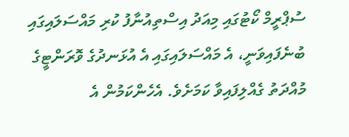ސުޕްރީމް ކޯޓުގައި މިއަދު އިސްތިއުނާފު ކުރި މައްސަލައިގައި ބުނެފައިވަނީ، އެ މައްސަލައިގައި އެ އުޅަނދުގެ ވޮރަންޓީގެ މުއްދަތު ގެއްލިފައިވާ ކަމަށެވެ. އެހެންކަމުން އެ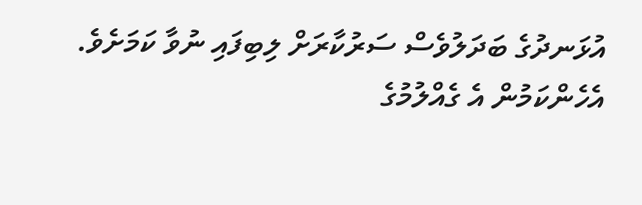އުޅަނދުގެ ބަދަލުވެސް ސަރުކާރަށް ލިބިފައި ނުވާ ކަމަށެވެ.
އެހެންކަމުން އެ ގެއްލުމުގެ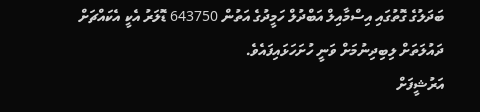ބަދަލުގެ ގޮތުގައި އިސްމާއިލް އަބްދުލް ހަމީދުގެ އަތުން 643750 ޑޮލަރު އެކީ އެކައްޗަށް ދައުލަތަށް ލިބިދިނުމަށް ވަނީ ހުށަހަޅައިފައެވެ.
އަރުޝީފަށް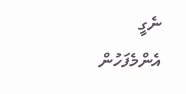ނެގީ
އެންމެފަހުން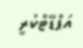އަޕްޑޭޓްކުރީ